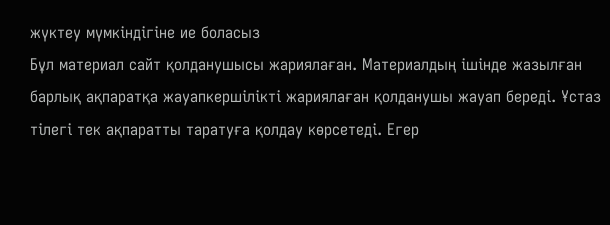жүктеу мүмкіндігіне ие боласыз
Бұл материал сайт қолданушысы жариялаған. Материалдың ішінде жазылған барлық ақпаратқа жауапкершілікті жариялаған қолданушы жауап береді. Ұстаз тілегі тек ақпаратты таратуға қолдау көрсетеді. Егер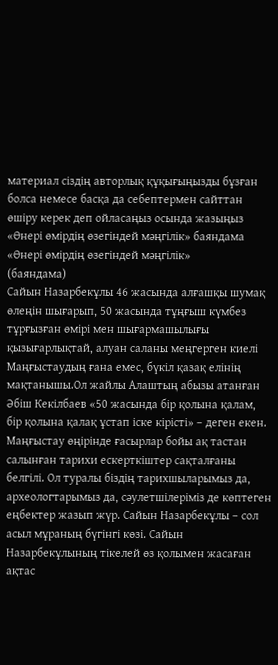материал сіздің авторлық құқығыңызды бұзған болса немесе басқа да себептермен сайттан өшіру керек деп ойласаңыз осында жазыңыз
«Өнері өмірдің өзегіндей мәңгілік» баяндама
«Өнері өмірдің өзегіндей мәңгілік»
(баяндама)
Сайын Назарбекұлы 46 жасында алғашқы шумақ өлеңін шығарып, 50 жасында тұңғыш күмбез тұрғызған өмірі мен шығармашылығы қызығарлықтай, алуан саланы меңгерген киелі Маңғыстаудың ғана емес, бүкіл қазақ елінің мақтанышы.Ол жайлы Алаштың абызы атанған Әбіш Кекілбаев «50 жасында бір қолына қалам, бір қолына қалақ ұстап іске кірісті» – деген екен.
Маңғыстау өңірінде ғасырлар бойы ақ тастан салынған тарихи ескерткіштер сақталғаны белгілі. Ол туралы біздің тарихшыларымыз да, археологтарымыз да, сәулетшілеріміз де көптеген еңбектер жазып жүр. Сайын Назарбекұлы – сол асыл мұраның бүгінгі көзі. Сайын Назарбекұлының тікелей өз қолымен жасаған ақтас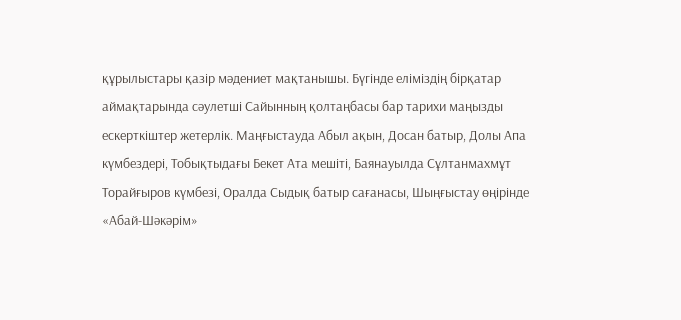құрылыстары қазір мәдениет мақтанышы. Бүгінде еліміздің бірқатар аймақтарында сәулетші Сайынның қолтаңбасы бар тарихи маңызды ескерткіштер жетерлік. Маңғыстауда Абыл ақын, Досан батыр, Долы Апа күмбездері, Тобықтыдағы Бекет Ата мешіті, Баянауылда Сұлтанмахмұт Торайғыров күмбезі, Оралда Сыдық батыр сағанасы, Шыңғыстау өңірінде «Абай-Шәкәрім»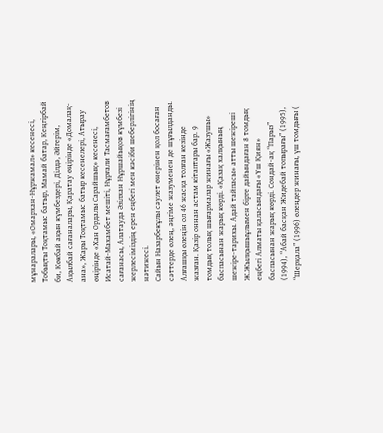мұнаралары, «Омархан-Нұржамал» кесенесі, Тобықты Тоқтамыс батыр, Мамай батар, Кеңгірбай би, Көкбай ақын күмбездері, Ділдә, Әйгерім, Ақылбай сағаналары, Қаратау өңірінде «Домалақ-ана», Жары Тоқтамыс батыр кесенелері, Атырау өңірінде «Хан Ордалы Сарайшық» кесенесі, Исатай-Махамбет мешіті, Нұрғали Тасмағамбетов сағанасы, Алатауда Әзілхан Нұршайықов күмбезі жерлесіміздің ерен еңбегі мен кәсіби шеберлігінің нәтижесі.
Сайын Назарбекұлы сәулет өнерінен қол босаған сәттерде өлең, әңгiме жазуменен де шұғылданды. Алғашқы өлеңін ол 46 жасқа толған кезінде жазған. Қазір оннан астам кітаптары бар. 9 томдық толық шығармалар жинағы «Жазушы» баспасынан жарық көрді. «Қазақ халқының шежіре-тарихы. Адай тайпасы» атты шежіреші Ж.Жылқышыұлымен бірге дайындаған 8 томдық еңбегі Алматы қаласындағы «Үш Қиян» баспасынан жарық көрді. Сондай-ақ “Парыз” (1994), “Абай басқан Жидебай топырағы” (1995), “Шерқала” (1996) өлеңдер жинағы, үш томдығы (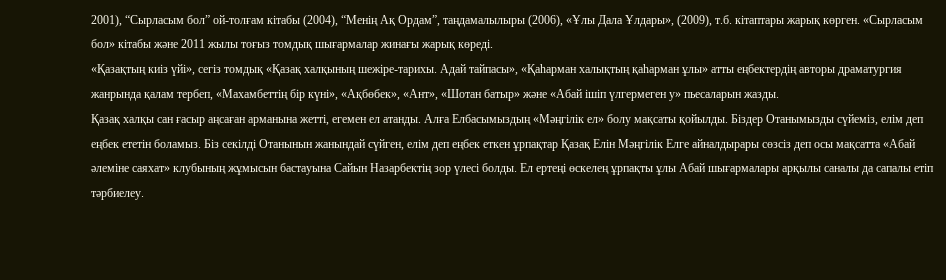2001), “Сырласым бол” ой-толғам кітабы (2004), “Менің Ақ Ордам”, таңдамалылыры (2006), «Ұлы Дала Ұлдары», (2009), т.б. кітаптары жарық көрген. «Сырласым бол» кітабы және 2011 жылы тоғыз томдық шығармалар жинағы жарық көреді.
«Қазақтың киіз үйі», сегіз томдық «Қазақ халқының шежіре-тарихы. Адай тайпасы», «Қаһарман халықтың қаһарман ұлы» атты еңбектердің авторы драматургия жанрында қалам тербеп, «Махамбеттің бір күні», «Ақбөбек», «Ант», «Шотан батыр» және «Абай ішіп үлгермеген у» пьесаларын жазды.
Қазақ халқы сан ғасыр аңсаған арманына жетті, егемен ел атанды. Алға Елбасымыздың «Мәңгілік ел» болу мақсаты қойылды. Біздер Отанымызды сүйеміз, елім деп еңбек ететін боламыз. Біз секілді Отанынын жанындай сүйген, елім деп еңбек еткен ұрпақтар Қазақ Елін Мәңгілік Елге айналдырары сөзсіз деп осы мақсатта «Абай әлеміне саяхат» клубының жұмысын бастауына Сайын Назарбектің зор үлесі болды. Ел ертеңі өскелең ұрпақты ұлы Абай шығармалары арқылы саналы да сапалы етіп тәрбиелеу.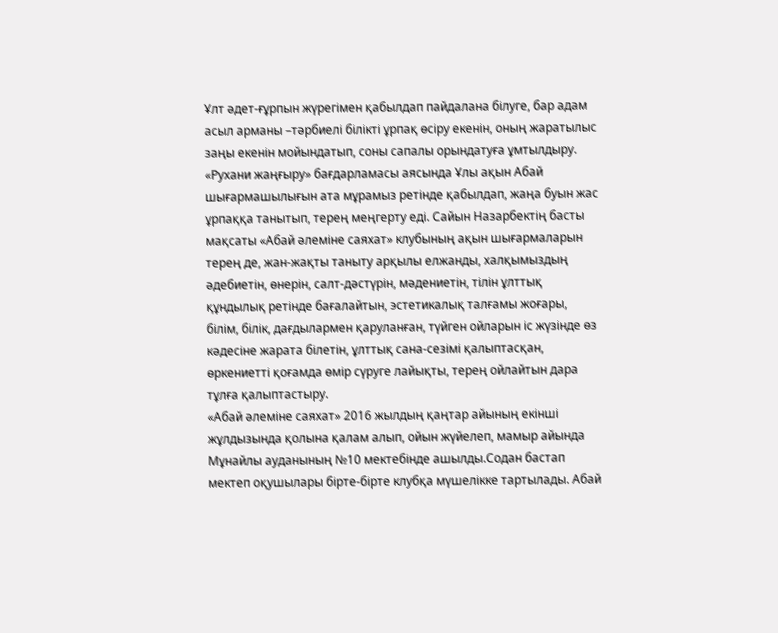Ұлт әдет-ғұрпын жүрегімен қабылдап пайдалана білуге, бар адам асыл арманы –тәрбиелі білікті ұрпақ өсіру екенін, оның жаратылыс заңы екенін мойындатып, соны сапалы орындатуға ұмтылдыру.
«Рухани жаңғыру» бағдарламасы аясында Ұлы ақын Абай шығармашылығын ата мұрамыз ретінде қабылдап, жаңа буын жас ұрпаққа танытып, терең меңгерту еді. Сайын Назарбектің басты мақсаты «Абай әлеміне саяхат» клубының ақын шығармаларын терең де, жан-жақты таныту арқылы елжанды, халқымыздың әдебиетін, өнерін, салт-дәстүрін, мәдениетін, тілін ұлттық құндылық ретінде бағалайтын, эстетикалық талғамы жоғары, білім, білік, дағдылармен қаруланған, түйген ойларын іс жүзінде өз кәдесіне жарата білетін, ұлттық сана-сезімі қалыптасқан, өркениетті қоғамда өмір сүруге лайықты, терең ойлайтын дара тұлға қалыптастыру.
«Абай әлеміне саяхат» 2016 жылдың қаңтар айының екінші жұлдызында қолына қалам алып, ойын жүйелеп, мамыр айында Мұнайлы ауданының №10 мектебінде ашылды.Содан бастап мектеп оқушылары бірте-бірте клубқа мүшелікке тартылады. Абай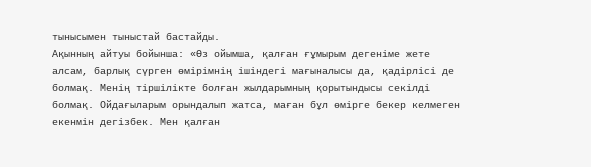тынысымен тыныстай бастайды.
Ақынның айтуы бойынша: «Өз ойымша, қалған ғұмырым дегеніме жете алсам, барлық сүрген өмірімнің ішіндегі мағыналысы да, қадірлісі де болмақ. Менің тіршілікте болған жылдарымның қорытындысы секілді болмақ. Ойдағыларым орындалып жатса, маған бұл өмірге бекер келмеген екенмін дегізбек. Мен қалған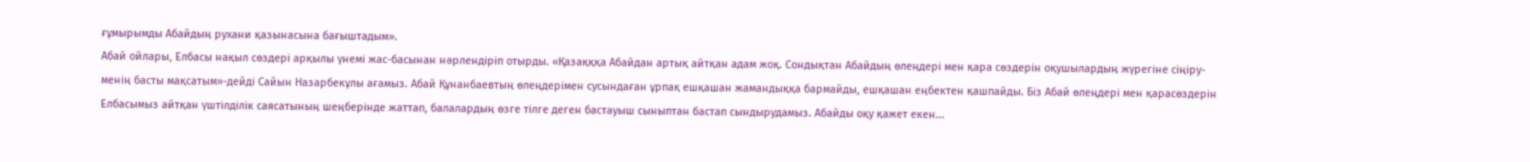ғұмырымды Абайдың рухани қазынасына бағыштадым».
Абай ойлары, Елбасы нақыл сөздері арқылы үнемі жас-басынан нәрлендіріп отырды. «Қазақққа Абайдан артық айтқан адам жоқ. Сондықтан Абайдың өлеңдері мен қара сөздерін оқушылардың жүрегіне сіңіру-менің басты мақсатым»-дейді Сайын Назарбекұлы ағамыз. Абай Құнанбаевтың өлеңдерімен сусындаған ұрпақ ешқашан жамандыққа бармайды, ешқашан еңбектен қашпайды. Біз Абай өлеңдері мен қарасөздерін Елбасымыз айтқан үштілділік саясатының шеңберінде жаттап, балалардың өзге тілге деген бастауыш сыныптан бастап сындырудамыз. Абайды оқу қажет екен...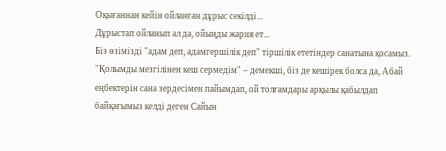Оқығаннан кейін ойланған дұрыс секілді...
Дұрыстап ойланып ал да, ойыңды жария ет...
Біз өзімізді "адам деп, адамгершілік деп" тіршілік ететіндер санатына қосамыз. "Қолымды мезгілінен кеш сермедім" – демекші, біз де кешірек болса да, Абай еңбектерін сана зердесімен пайымдап, ой толғамдары арқылы қабылдап байқағымыз келді деген Сайын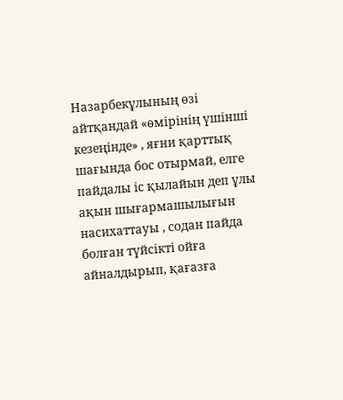Назарбекұлының өзі айтқандай «өмірінің үшінші кезеңінде» , яғни қарттық шағында бос отырмай, елге пайдалы іс қылайын деп ұлы ақын шығармашылығын насихаттауы , содан пайда болған түйсікті ойға айналдырып, қағазға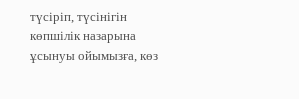түсіріп, түсінігін көпшілік назарына ұсынуы ойымызға, көз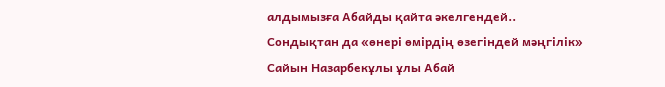алдымызға Абайды қайта әкелгендей.. Сондықтан да «өнері өмірдің өзегіндей мәңгілік» Сайын Назарбекұлы ұлы Абай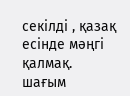секілді , қазақ есінде мәңгі қалмақ.
шағым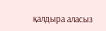қалдыра аласыз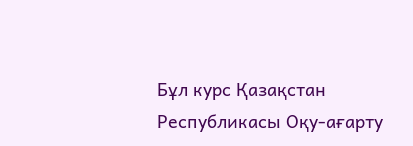Бұл курс Қазақстан Республикасы Оқу-ағарту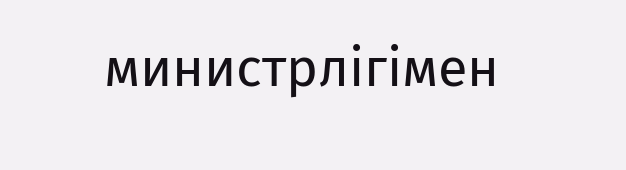министрлігімен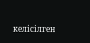келісілген